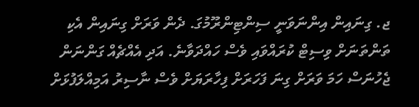ޖ. ގިނައިން އިންނަވަނީ ސިންޓިންރޫމުގަ. ދެން ވަރަށް ގިނައިން އެކި ތަންތަނަށް ވިސިޓް ކުރައްވައި ވެސް ހައްދަވާނެ. އަދި އެއްޗެއް ގަންނަން ޖެހުނަސް ހަމަ ވަރަށް ގިނަ ފަހަރަށް ފިހާރަޔަށް ވެސް ނާސިރު އަމިއްލަފުޅަށް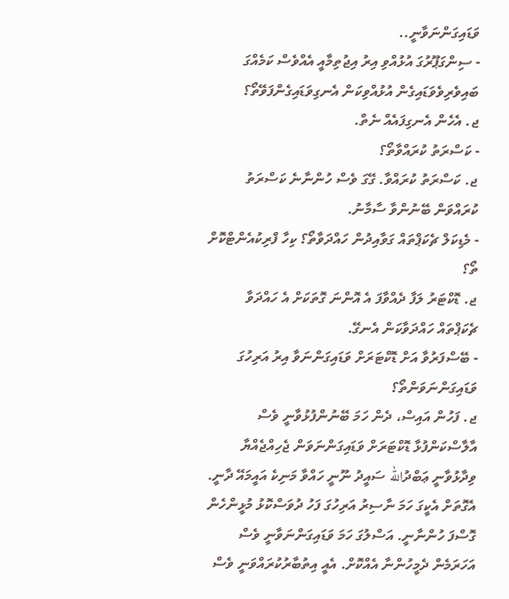ވަޑައިގަންނަވާނީ..
- ސިންގަޕޫރުގަ އުޅުއްވި އިރު އިޖުތިމާއީ އެއްވެސް ކަމެއްގަ ބައިވެރިވެވަޑައިގެން އުޅުއްވިކަން އެނގިވަޑައިގެންފަވޭތޯ؟
ޖ. އެހެން އެނގިފައެއް ނެތް.
- ކަސްރަތު ކުރައްވާތޯ؟
ޖ. ކަސްރަތު ކުރައްވާ. ގޭގަ ވެސް ހުންނާނެ ކަސްރަތު ކުރައްވަން ބޭނުންވާ ސާމާނު.
- މެޑިކަލް ޗެކަޕްތައް ގަވާއިދުން ހައްދަވާތޯ؟ ކިހާ ފްރިކުއެންޓްކޮށް ތޯ؟
ޖ. ޑޮކްޓަރު ލަފާ ދެއްވާފަ އެ އޮންނަ ގޮތަކަށް އެ ހައްދަވާ ޗެކަޕްތައް ހައްދަވާކަން އެނގޭ.
- ބޭސްފަރުވާ އަށް ޑޮކްޓަރަށް ވަޑައިގަންނަވާ އިރު އަރިހުގަ ވަޑައިގަންނަވަންތޯ؟
ޖ. ފަހުން އައިސް، ދެން ހަމަ ބޭނުންފުޅުވާނީ ވެސް އާލާސްކަންފުޅާ ޑޮކްޓަރަށް ވަޑައިގަންނަވަން ޖެހިއްޖެއްޔާ ވިދާޅުވާނީ ޢަބްދުالله ސައީދު ނޫނީ ހައްވާ މަނިކެ އައީމައޭ ދާނީ. އެގޮތަށް އެކީގަ ހަމަ ނާސިރު އަރިހުގަ ފަހު ދުވަސްކޮޅު މުޅީންހެން ގޮސްފަ ހުންނާނީ. އަސްލުގަ ހަމަ ވަޑައިގަންނަވާނީ ވެސް އަހަރަމެން ދެމީހުންނާ އެއްކޮށް. އެއީ އިތުބާރުކުރައްވަނީ ވެސް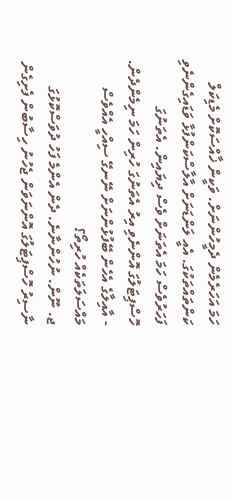ހަމަ އަހަރެމެން ދެމީހުންނަށް. ވަކީން ޚާއްސަކޮށް މެޑިކަލް ކަންތައްތަކުގަ. އެއީ ލަންޑަނަށް އާލާސްކަންފުޅާ ވަޑައިގެންނެވި ފަހަރުވެސް ހަމަ އެތަނަށް ވެސް ދިޔައިން. އެތަނުގަ ހޮސްޕިޓަލުގަ އޮންނެވި އިރު އެތަނުގަ ހުރިން ހަމަ ނިމެންދެން.
- އާއިލާގެ އެހެން ބޭފުޅުންނަށް ނޭނގޭ ސިއްހީ އެއްވެސް މައްސަލަތަކެއް ހުރިތޯ؟
ޖ. ނޫން. ނުހުންނާނެ. ދެން އެންމެ ފަހު ދުވަސްކޮޅުގަ ނާސިރު ހޮސްޕިޓަލުގަ އޮންނަވަން ޖެހުނު ހިސާބުން ފެށިގެން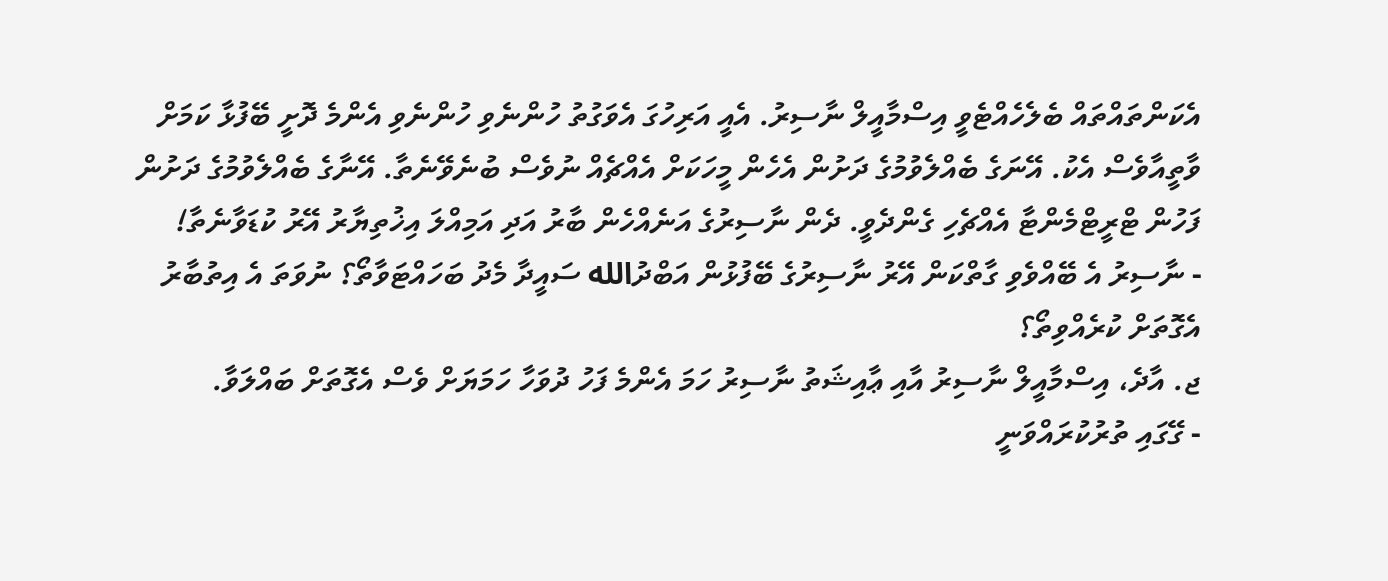އެކަންތައްތައް ބެލެހެއްޓެވީ އިސްމާއީލް ނާސިރު. އެއީ އަރިހުގަ އެވަގުތު ހުންނެވި ހުންނެވި އެންމެ ދޮށީ ބޭފުޅާ ކަމަށް ވާތީއާވެސް އެކު. އޭނަގެ ބެއްލެވުމުގެ ދަށުން އެހެން މީހަކަށް އެއްޗެއް ނުވެސް ބުނެވޭނެތާ. އޭނާގެ ބެއްލެވުމުގެ ދަށުން ފަހުން ޓްރީޓްމެންޓާ އެއްޗެހި ގެންދެވީ. ދެން ނާސިރުގެ އަނެއްހެން ބާރު އަދި އަމިއްލަ އިޚުތިޔާރު އޭރު ކުޑަވާނެތާ!
- ނާސިރު އެ ބޭއްވެވި ގާތްކަން އޭރު ނާސިރުގެ ބޭފުޅުން އަބްދުالله ސައީދާ މެދު ބަހައްޓަވާތޯ؟ ނުވަތަ އެ އިތުބާރު އެގޮތަށް ކުރެއްވިތޯ؟
ޖ. އާދެ، އިސްމާއީލް ނާސިރު އާއި ޢާއިޝަތު ނާސިރު ހަމަ އެންމެ ފަހު ދުވަހާ ހަމަޔަށް ވެސް އެގޮތަށް ބައްލަވާ.
- ގޭގައި ތުރުކުރައްވަނީ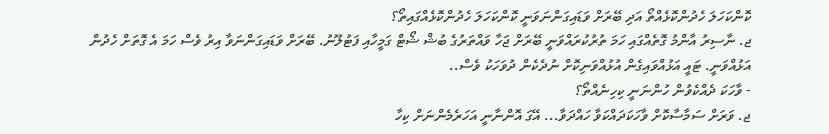ކޮންކަހަލަ ހެދުންކޮޅެއްތޯ އަދި ބޭރަށް ވަޑައިގަންނަވަނީ ކޮންކަހަލަ ހެދުންކޮޅެއްގައިތޯ؟
ޖ. ނާސިރު އާންމު ގޮތެއްގައި ހަމަ ތުރުކުރައްވަނީ ބޭރަށް ޖަހާ ވައްތަރުގެ ބުޝް ޝޯޓް ގަމީހާއި ފަޓުލޫނު. ބޭރަށް ވަޑައިގަންނަވާ އިރު ވެސް ހަމަ އެ ގޮތަށް ހެދުން އަޅުއްވަނީ. ޓައީ އަޅުއްވައިގެން އުޅުއްވަނިކޮށް ނުދެކެން ދުވަހަކު ވެސް..
- ވާހަކަ ދެއްކެވުން ހުންނަނީ ކިހިނެއްތޯ؟
ޖ. ވަރަށް ސަމާސާކޮށް ވާހަކަދައްކަވާ ހައްދަވާ... އޭގަ އޮންނާނީ އަހަރެމެންނަށް ކިހާ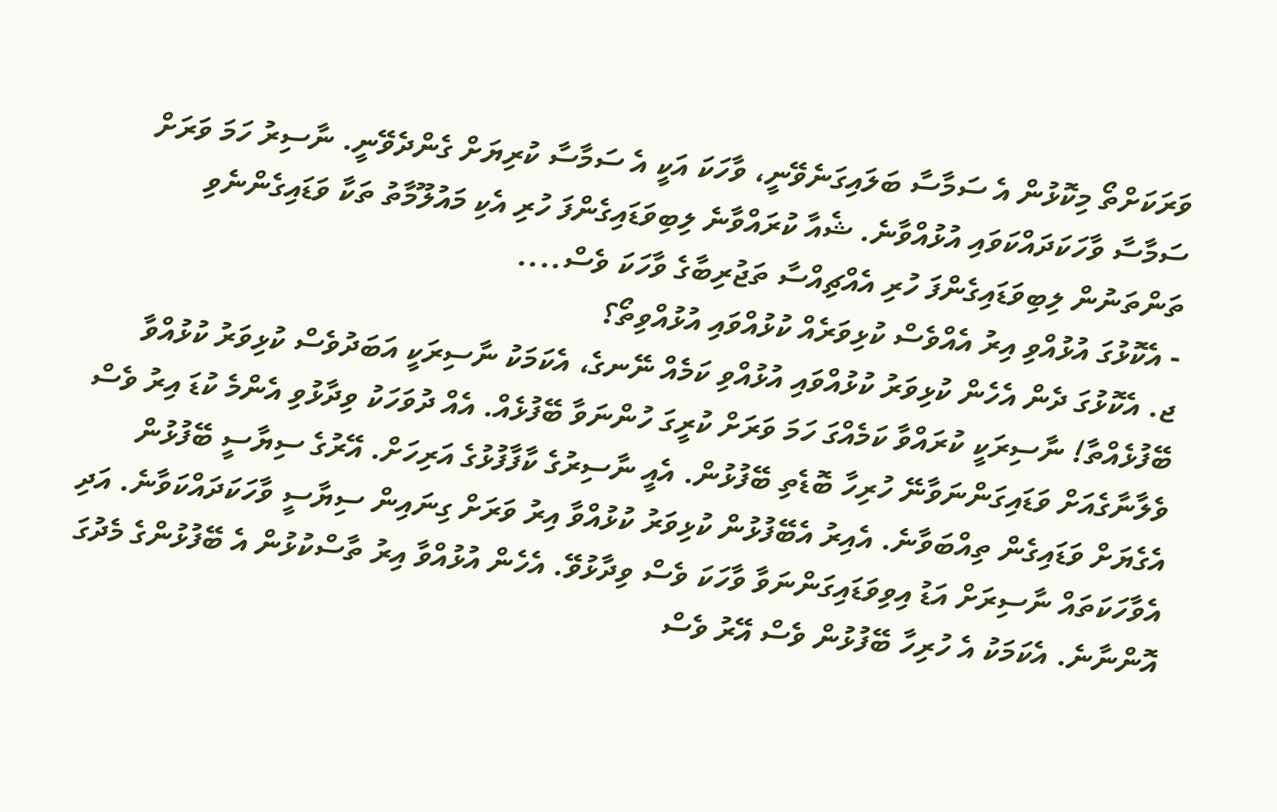ވަރަކަށްތޯ މިކޮޅުން އެ ސަމާސާ ބަލައިގަނެވޭނީ، ވާހަކަ އަކީ އެ ސަމާސާ ކުރިޔަށް ގެންދެވޭނީ. ނާސިރު ހަމަ ވަރަށް ސަމާސާ ވާހަކަދައްކަވައި އުޅުއްވާނެ. ޝެއާ ކުރައްވާނެ ލިބިވަޑައިގެންފަ ހުރި އެކި މައުލޫމާތު ތަކާ ވަޑައިގެންނެވި ތަންތަނުން ލިބިވަޑައިގެންފަ ހުރި އެއްޗިއްސާ ތަޖުރިބާގެ ވާހަކަ ވެސް....
- އެކޮޅުގަ އުޅުއްވި އިރު އެއްވެސް ކުޅިވަރެއް ކުޅުއްވައި އުޅުއްވިތޯ؟
ޖ. އެކޮޅުގަ ދެން އެހެން ކުޅިވަރު ކުޅުއްވައި އުޅުއްވި ކަމެއް ނޭނގެ، އެކަމަކު ނާސިރަކީ އަބަދުވެސް ކުޅިވަރު ކުޅުއްވާ ބޭފުޅެއްތާ! ނާސިރަކީ ކުރައްވާ ކަމެއްގަ ހަމަ ވަރަށް ކުރީގަ ހުންނަވާ ބޭފުޅެއް. އެއް ދުވަހަކު ވިދާޅުވި އެންމެ ކުޑަ އިރު ވެސް ވެލާނާގެއަށް ވަޑައިގަންނަވާނޭ ހުރިހާ ބޮޑެތި ބޭފުޅުން. އެއީ ނާސިރުގެ ކާފާފުޅުގެ އަރިހަށް. އޭރުގެ ސިޔާސީ ބޭފުޅުން އެގެޔަށް ވަޑައިގެން ތިއްބަވާނެ. އެއިރު އެބޭފުޅުން ކުޅިވަރު ކުޅުއްވާ އިރު ވަރަށް ގިނައިން ސިޔާސީ ވާހަކަދައްކަވާނެ. އަދި އެވާހަކަތައް ނާސިރަށް އަޑު އިވިވަޑައިގަންނަވާ ވާހަކަ ވެސް ވިދާޅުވޭ. އެހެން އުޅުއްވާ އިރު ތާސްކުޅުން އެ ބޭފުޅުންގެ މެދުގަ އޮންނާނެ. އެކަމަކު އެ ހުރިހާ ބޭފުޅުން ވެސް އޭރު ވެސް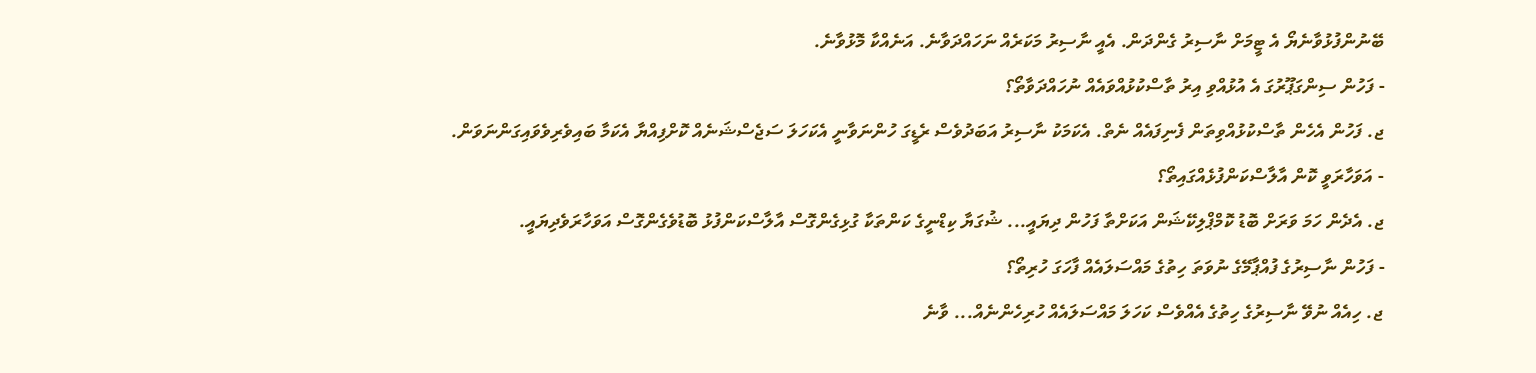ބޭނުންފުޅުވާނެޔޯ އެ ޓީމަށް ނާސިރު ގެންދަން. އެއީ ނާސިރު މަކަރެއް ނަހައްދަވާނެ. އަނެއްކާ މޮޅުވާނެ.
- ފަހުން ސިންގަޕޫރުގަ އެ އުޅުއްވި އިރު ތާސްކުޅުއްވައެއް ނުހައްދަވާތޯ؟
ޖ. ފަހުން އެހެން ތާސްކުޅުއްވިތަން ފެނިފައެއް ނެތް. އެކަމަކު ނާސިރު އަބަދުވެސް ރެޑީގަ ހުންނަވާނީ އެކަހަލަ ސަޖެސްޝަނެއް ކޮށްފިއްޔާ އެކަމާ ބައިވެރިވެވައިގަންނަވަން.
- އަވަހާރަވީ ކޮން އާލާސްކަންފުޅެއްގައިތޯ؟
ޖ. އެދެން ހަމަ ވަރަށް ބޮޑު ކޮމްޕްލިކޭޝަން އަކަށްތާ ފަހުން ދިޔައީ... ޝުގަޔާ ކިޑްނީގެ ކަންތަކާ ގުޅިގެންގޮސް އާލާސްކަންފުޅު ބޮޑުވެގެންގޮސް އަވަހާރަވެދިޔައީ.
- ފަހުން ނާސިރުގެ ފުއްޕާމޭގެ ނުވަތަ ހިތުގެ މައްސަލައެއް ފާހަގަ ހުރިތޯ؟
ޖ. ހިއެއް ނުވޭ ނާސިރުގެ ހިތުގެ އެއްވެސް ކަހަލަ މައްސަލައެއް ހުރިހެންނެއް... ވާނެ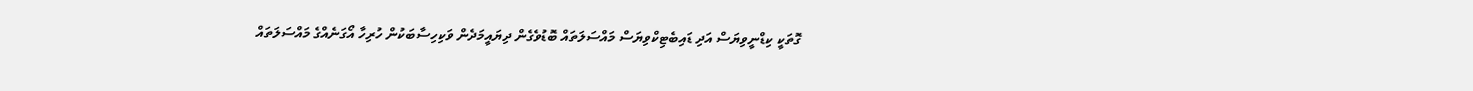ގޮތަކީ ކިޑްނީވިޔަސް އަދި ޑައިބެޓިކްވިޔަސް މައްސަލަތައް ބޮޑުވެގެން ދިޔައީމަދެން ވަކިހިސާބަކުން ހުރިހާ އޯގަނެއްގެ މައްސަލަތައް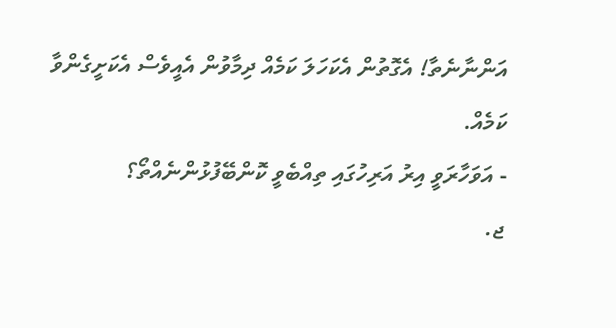އަންނާނެތާ! އެގޮތުން އެކަހަލަ ކަމެއް ދިމާވުން އެއީވެސް އެކަށީގެންވާ ކަމެއް.
- އަވަހާރަވީ އިރު އަރިހުގައި ތިއްބެވީ ކޮންބޭފުޅުންނެއްތޯ؟
ޖ.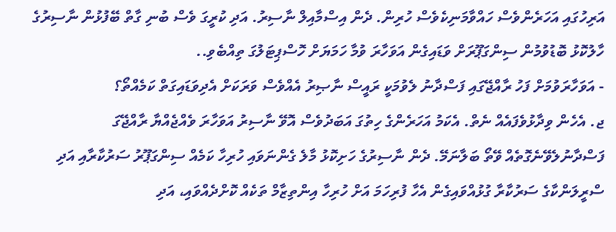އަރިހުގައި އަހަރެންވެސް ހައްވާމަނިކެވެސް ހުރިން. ދެން އިސްމާއިލް ނާސިރު. އަދި ކުރީގަ ވެސް ބުނި ގާތް ބޭފުޅުން ނާސިރުގެ ހާލުކޮޅު ބޮޑުވުމުން ސިންގަޕޫރަށް ވަޑައިގެން އަވަހާރަ ވުމާ ހަމަޔަށް ހޮސްޕިޓަލުގަ ތިއްބެވި..
- އަވަހާރަވުމަށް ފަހު ރާއްޖޭގައި ފަސްދާނު ލެވުމަކީ ރައީސް ނާޞިރު އެއްވެސް ވަރަކަށް އެދިވަޑައިގަތް ކަމެއްތޯ؟
ޖ. އެހެން ވިދާޅުވެފައެއް ނެތް. އެކަމު އަހަރެންގެ ހިތުގަ އަބަދުވެސް އޮވޭ ނާސިރު އަވަހާރަ ވެއްޖެއްޔާ ރާއްޖޭގަ ފަސްދާނުލެވޭނެގޮތެއް ވޭތޯ ބަލާނަމޭ. ދެން ނާސިރުގެ ހަށިކޮޅު މާލެ ގެންނަވައި ހުރިހާ ކަމެއް ސިންގަޕޫރު ސަރުކާރާއި އަދި ސްރީލަންކާގެ ސަރުކާރާ ގުޅުއްވައިގެން އެހާ ފުރިހަމަ އަށް ހުރިހާ އިންތިޒާމް ތަކެއް ކޮށްދެއްވައި، އަދި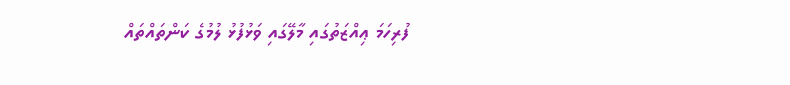ފުރިހަމަ ޢިއްޒަތުގައި މާލޭގައި ވަޅުފުޅު ލުމުގެ ކަންތައްތައް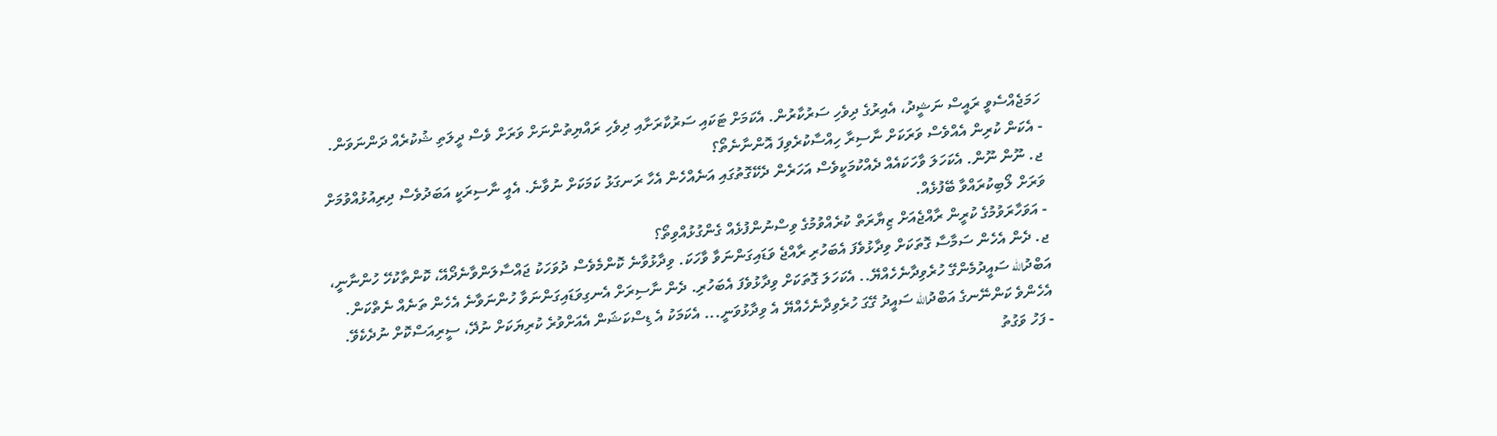ހަމަޖެއްސެވީ ރައީސް ނަޝީދު، އެއިރުގެ ދިވެހި ސަރުކާރުން. އެކަމަށް ޓަކައި ސަރުކާރަށާއި ދިވެހި ރައްޔިތުންނަށް ވަރަށް ވެސް ދީލަތި ޝުކުރެއް ދަންނަވަން.
- އެކަން ކުރިން އެއްވެސް ވަރަކަށް ނާސިރާ ހިއްސާކުރެވިފަ އޮންނާނެތޯ؟
ޖ. ނޫން ނޫން. އެކަހަލަ ވާހަކައެއް ދެއްކުމަކީވެސް އަހަރެން ދެކޭގޮތުގައި އަނެއްހެން އެހާ ރަނގަޅު ކަމަކަށް ނުވާނެ. އެއީ ނާސިރަކީ އަބަދުވެސް ދިރިއުޅުއްވުމަށް ވަރަށް ލޯބިކުރައްވާ ބޭފުޅެއް.
- އަވަހާރަވުމުގެ ކުރީން ރާއްޖެއަށް ޒިޔާރަތް ކުރެއްވުމުގެ ވިސްނުންފުޅެއް ގެންގުޅުއްވިތޯ؟
ޖ. ދެން އެހެން ސަމާސާ ގޮތަކަށް ވިދާޅުވެފަ އެބަހުރި ރާއްޖެ ވަޑައިގަންނަވާ ވާހަކަ. ވިދާޅުވާނެ ކޮންމެވެސް ދުވަހަކު ޖައްސާލަންވާނެދޯއޭ، ކޮންތާކުހޭ ހުންނާނީ، އަބްދުالله ސައީދުމެންގޭ ހުރެވިދާނެހެއްޔޭ.. އެކަހަލަ ގޮތަކަށް ވިދާޅުވެފަ އެބަހުރި. ދެން ނާސިރަށް އެނގިވަޑައިގަންނަވާ ހުންނަވާނެ އެހެން ތަނެއް ނެތްކަން. އެހެންވެ ކަންނޭނގެ އަބްދުالله ސައީދު ގޭގަ ހުރެވިދާނެހެއްޔޭ އެ ވިދާޅުވަނީ... އެކަމަކު އެ ޑިސްކަޝަން އެއަށްވުރެ ކުރިޔަކަށް ނުދޭ، ސީރިއަސްކޮށް ނުދެކެވޭ.
- ފަހު ވަގުތު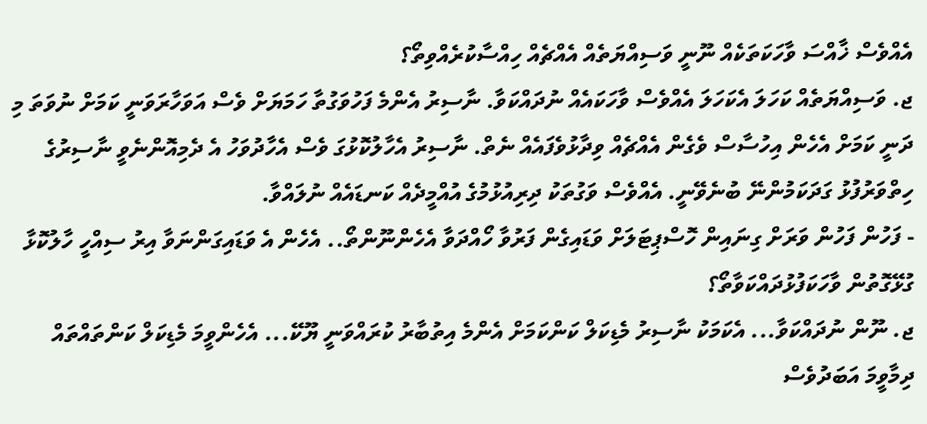އެއްވެސް ޚާއްސަ ވާހަކަތަކެއް ނޫނީ ވަސިއްޔަތެއް އެއްޗެއް ހިއްސާކުރެއްވިތޯ؟
ޖ. ވަސިއްޔަތެއް ކަހަލަ އެކަހަލަ އެއްވެސް ވާހަކައެއް ނުދައްކަވާ. ނާސިރު އެންމެ ފަހުވަގުތާ ހަމަޔަށް ވެސް އަވަހާރަވަނީ ކަމަށް ނުވަތަ މި ދަނީ ކަމަށް އެހެން އިހުސާސް ވެގެން އެއްޗެއް ވިދާޅުވެފައެއް ނެތް. ނާސިރު އެހާލުކޮޅުގަ ވެސް އެހާދުވަހު އެ ދެމިއޮންނެވީ ނާސިރުގެ ހިތްވަރުފުޅު ގަދަކަމުންނޭ ބުނެވޭނީ. އެއްވެސް ވަގުތަކު ދިރިއުޅުމުގެ އުއްމީދެއް ކަނޑައެއް ނުލައްވާ.
- ފަހުން ފަހުން ވަރަށް ގިނައިން ހޮސްޕިޓަލަށް ވަޑައިގެން ފަރުވާ ހޯއްދަވާ އެހެންނޫންތޯ.. އެހެން އެ ވަޑައިގަންނަވާ އިރު ސިއްހީ ހާލުކޮޅާ ގުޅޭގޮތުން ވާހަކަފުޅުދައްކަވާތޯ؟
ޖ. ނޫން ނުދައްކަވާ... އެކަމަކު ނާސިރު މެޑިކަލް ކަންކަމަށް އެންމެ އިތުބާރު ކުރައްވަނީ ޔޫކޭ... އެހެންވީމަ މެޑިކަލް ކަންތައްތައް ދިމާވީމަ އަބަދުވެސް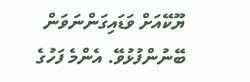ޔޫކޭއަށް ވަޑައިގަންނަވަން ބޭނުންފުޅުވޭ. އެންމެ ފަހުގެ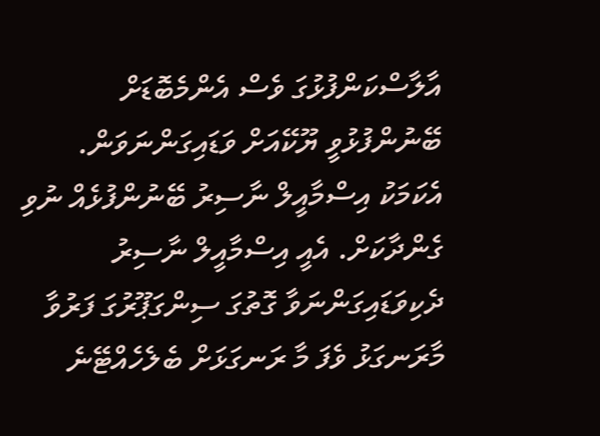އާލާސްކަންފުޅުގަ ވެސް އެންމެބޮޑަށް ބޭނުންފުޅުވީ ޔޫކޭއަށް ވަޑައިގަންނަވަން. އެކަމަކު އިސްމާއީލް ނާސިރު ބޭނުންފުޅެއް ނުވި ގެންދާކަށް. އެއީ އިސްމާއީލް ނާސިރު ދެކިވަޑައިގަންނަވާ ގޮތުގަ ސިންގަޕޫރުގަ ފަރުވާ މާރަނގަޅު ވެފަ މާ ރަނގަޅަށް ބެލެހެއްޓޭނެ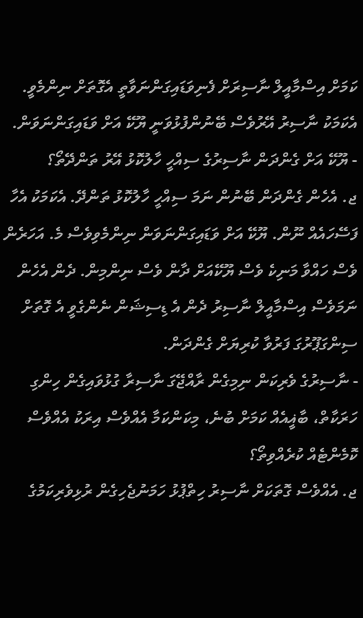ކަމަށް އިސްމާއީލް ނާސިރަށް ފެނިވަޑައިގަންނަވާތީ އެގޮތަށް ނިންމެވީ. އެކަމަކު ނާސިރު އޭރުވެސް ބޭނުންފުޅުވަނީ ޔޫކޭ އަށް ވަޑައިގަންނަވަން.
- ޔޫކޭ އަށް ގެންދަން ނާސިރުގެ ސިއްހީ ހާލުކޮޅު އޭރު ތަންދޭތޯ؟
ޖ. އެހެން ގެންދަން ބޭނުން ނަމަ ސިއްހީ ހާލުކޮޅު ތަންދޭ. އެކަމަކު އެހާ ފަސޭހައެއް ނޫން. ޔޫކޭ އަށް ވަޑައިގަންނަވަން ނިންމެވިވެސް މެ. އަހަރެން ވެސް ހައްވާ މަނިކެ ވެސް ޔޫކޭއަށް ދާން ވެސް ނިންމިން. ދެން އެހެން ނަމަވެސް އިސްމާއީލް ނާސިރު ދެން އެ ޑިސިޝަން ނެންގެވީ އެ ގޮތަށް ސިންގަޕޫރުގަ ފަރުވާ ކުރިޔަށް ގެންދަން.
- ނާސިރުގެ ވެރިކަން ނިމިގެން ރާއްޖޭގަ ނާސިރާ ގުޅުވައިގެން ހިންގި ހަރަކާތް، ބާޣީއެއް ކަމަށް ބުނެ، މިކަންކަމާ އެއްވެސް އިރަކު އެއްވެސް ކޮމެންޓެއް ކުރެއްވިތޯ؟
ޖ. އެއްވެސް ގޮތަކަށް ނާސިރު ހިތްޕުޅު ހަމަނުޖެހިގެން ރުޅިވެރިކަމުގެ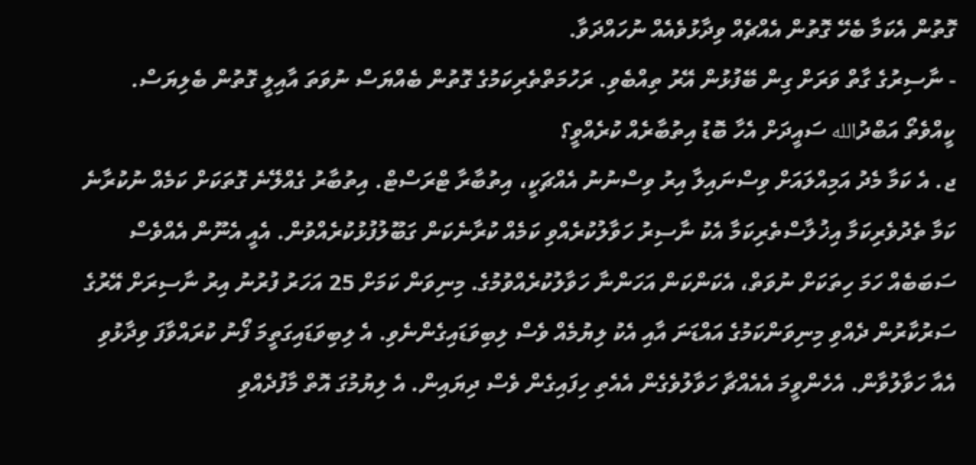ގޮތުން އެކަމާ ބެހޭ ގޮތުން އެއްޗެއް ވިދާޅުވެއެއް ނުހައްދަވާ.
- ނާސިރުގެ ގާތް ވަރަށް ގިން ބޭފުޅުން އޭރު ތިއްބެވި. ރަހުމަތްތެރިކަމުގެ ގޮތުން ބެއްޔަސް ނުވަތަ އާއިލީ ގޮތުން ބެލިޔަސް. ކީއްވެތޯ އަބްދުالله ސައީދަށް އެހާ ބޮޑު އިތުބާރެއް ކުރެއްވީ؟
ޖ. އެ ކަމާ މެދު އަމިއްލައަށް ވިސްނައިލާ އިރު ވިސްނުނު އެއްޗަކީ، އިތުބާރާ ޓްރަސްޓް. އިތުބާރު ގެއްލޭނެ ގޮތަކަށް ކަމެއް ނުކުރާނެ ކަމާ ތެދުވެރިކަމާ އިޚުލާސްތެރިކަމާ އެކު ނާސިރު ހަވާލުކުރެއްވި ކަމެއް ކުރާނެކަން ގަބޫލުފުޅުކުރެއްވުން. އެއީ އެނޫން އެއްވެސް ސަބަބެއް ހަމަ ހިތަކަށް ނުވަތް، އެކަންކަން އަހަންނާ ހަވާލުކުރެއްވުމުގެ. މިނިވަން ކަމަށް 25 އަހަރު ފުރުނު އިރު ނާސިރަށް އޭރުގެ ސަރުކާރުން ދެއްވި މިނިވަންކަމުގެ އައްޑަނަ އާއި އެކު ލިޔުމެއް ވެސް ލިބިވަޑައިގެންނެވި. އެ ލިބިވަޑައިގަތީމަ ފޯނު ކުރައްވާފަ ވިދާޅުވި އެއާ ހަވާލުވާން. އެހެންވީމަ އެއެއްޗާ ހަވާލުވެގެން އެއެތި ހިފައިގެން ވެސް ދިޔައިން. އެ ލިޔުމުގަ އޮތް މާފުދެއްވި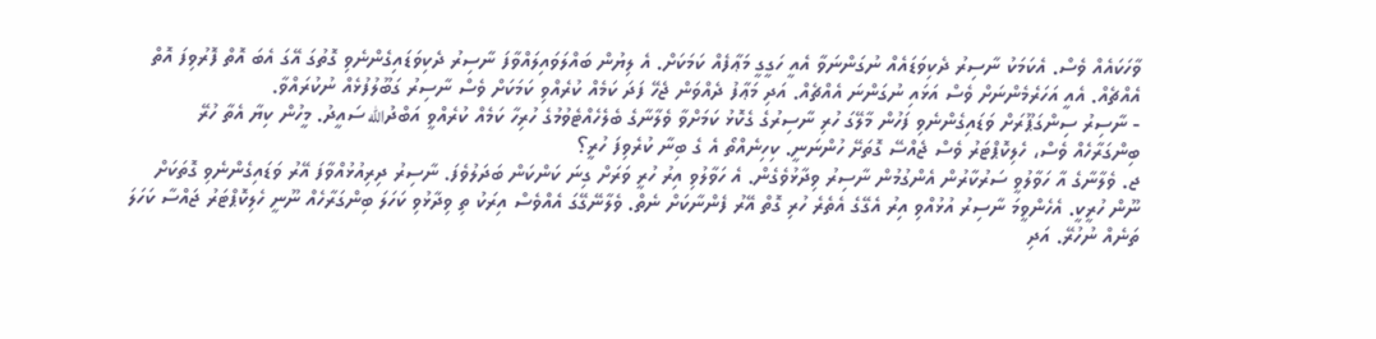ވާހަކައެއް ވެސް. އެކަމަކު ނާސިރު ދެކިވަޑައެއް ނުގަންނަވާ އެއީ ހަގީގީ މަޢާފެއް ކަމަކަށް. އެ ލިޔުން ބައްލަވައިލައްވާފަ ނާސިރު ދެކިވަޑައިގެންނެވި ގޮތުގަ އޭގަ އެބަ އޮތް ފޮރުވިފަ އޮތް އެއްޗެއް. އެއީ އަހަރެމެންނަށް ވެސް އަޅައި ނުގަންނަ އެއްޗެއް. އަދި މަޢާފު ދެއްވަން ޖެހޭ ފަދަ ކަމެއް ކުރެއްވި ކަމަކަށް ވެސް ނާސިރު ގަބޫލުފުޅެއް ނުކުރައްވާ.
- ނާސިރު ސިންގަޕޫރަށް ވަޑައިގެންނެވި ފަހުން މާލޭގަ ހުރި ނާސިރުގެ ގެކޮޅު ކަމަށްވާ ވެލާނާގެ ބެލެހެއްޓެވުމުގެ ހުރިހާ ކަމެއް ކުރެއްވީ އަބްދުالله ސައީދު. މީހުން ކިޔާ އެތާ ހުރޭ ބިންގަރާހެއް ވެސް، ހެލިކޮޕްޓަރު ވެސް ޖެއްސޭ ގޮތަށޭ ހުންނަނީ. ކިހިނެއްތޯ އެ ގެ ބިނާ ކުރެވިފަ ހުރީ؟
ޖ. ވެލާނާގެ އާ ހަވާލުވީ ސަރުކާރުން އެންގުމުން ނާސިރު ވިދާޅުވެގެން. އެ ހަވާލުވި އިރު ހުރީ ވަރަށް ގިނަ ކަންކަން ބަދަލުވެފަ. ނާސިރު ދިރިއުޅުއްވާފަ އޭރު ވަޑައިގެންނެވި ގޮތަކަށް ނޫން ހުރީކީ. އެހެންވީމަ ނާސިރު އުޅުއްވި އިރު އެގޭގެ އެތެރެ ހުރި ގޮތް އޭރު ފެންނާކަށް ނެތް. ވެލާނޭގޭގަ އެއްވެސް އިރަކު ތި ވިދާޅުވި ކަހަލަ ބިންގަރާހެއް ނޫނީ ހެލިކޮޕްޓަރު ޖައްސާ ކަހަލަ ތަނެއް ނުހުރޭ. އަދި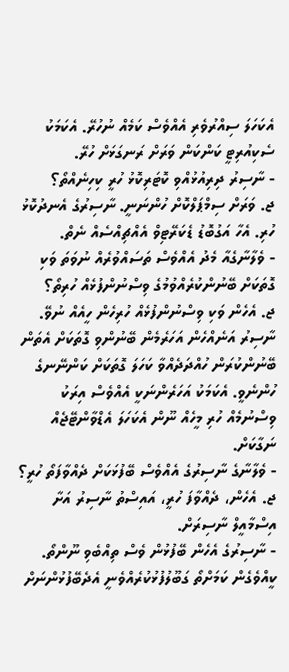އެކަހަލަ ސިއްރުވެރި އެއްވެސް ކަމެއް ނުހުރޭ. އެކަމަކު ސެކިއުރިޓީ ކަންކަން ވަރަށް ރަނގަޅަށް ހުރޭ.
- ނާސިރު ދިރިއުޅުއްވި ކޮޓަރިކޮޅު ހުރީ ކިހިނެއްތޯ؟
ޖ. ވަރަށް ސިމްޕަލްކޮށް ހުންނަނީ. ނާސިރުގެ އެނދުކޮޅު ހުރި. އެހާ އަގުބޮޑު ޑެކަރޭޓިވް އެއްޗިއްސެއް ނެތް.
- ވެލާނާގެއާ މެދު އެއްވެސް ތަސައްވުރެއް ނުވަތަ ވަކި ގޮތަކަށް ބޭނުންކުރެއްވުމުގެ ވިސްނުންފުޅެއް ހުރިތޯ؟
ޖ. އެހެން ވަކި ވިސްނުންފުޅެއް ހުރިހެން ހީއެއް ނުވޭ. ނާސިރު އަނެއްހެން އަހަރެމެން ބޭނުންވި ގޮތަކަށް އެތަން ބޭނުންކުރަން ހުއްދަދެއްވާ ކަހަލަ ގޮތަކަށް ކަންނޭނގެ ހުންނެވީ. އެކަމަކު އަހަރެންނަކީ އެއްވެސް އިރަކު ވިސްނުމެއް ހުރި މީހެއް ނޫން އެކަހަލަ އެޑްވާންޓޭޖެއް ނަގާކަށް.
- ވެލާނާގެ ނާސިރުގެ އެއްވެސް ބޭފުޅަކަށް ދެއްވާފަތޯ ހުރީ؟
ޖ. އެހެން، ދެއްވާފަ ހުރީ، އައިސްތު ނާސިރު އަށާ އިސްމާއީލް ނާސިރަށް.
- ނާސިރުގެ އެހެން ބޭފުޅުން ވެސް ތިއްބެވި ނޫންތޯ. ކީއްވެގެން ކަމަށްތޯ ގަބޫލުފުޅުކުރެއްވެނީ އެދެބޭފުޅުންނަށް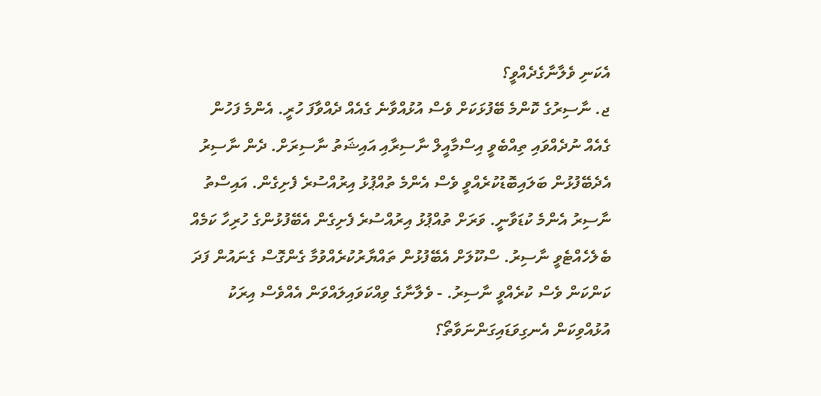އެކަނި ވެލާނާގެދެއްވީ؟
ޖ. ނާސިރުގެ ކޮންމެ ބޭފުޅަކަށް ވެސް އުޅުއްވާނެ ގެއެއް ދެއްވާފަ ހުރީ. އެންމެ ފަހުން ގެއެއް ނުދެއްވައި ތިއްބެވީ އިސްމާއީލް ނާސިރާއި އައިޝަތު ނާސިރަށް. ދެން ނާސިރު އެދެބޭފުޅުން ބަލައިބޮޑުކުރެއްވީ ވެސް އެންމެ ތުއްޕުޅު އިރުއްސުރެ ފެށިގެން. އައިސްތު ނާސިރު އެންމެ ކުޑަވާނީ. ވަރަށް ތުއްޕުޅު އިރުއްސުރެ ފެށިގެން އެބޭފުޅުންގެ ހުރިހާ ކަމެއް ބެލެހެއްޓެވީ ނާސިރު. ސްކޫލަށް އެބޭފުޅުން ތައްޔާރުކުރެއްވުމާ ގެންގޮސް ގެނައުން ފަދަ ކަންކަން ވެސް ކުރެއްވީ ނާސިރު. - ވެލާނާގެ ވިއްކަވައިލައްވަން އެއްވެސް އިރަކު އުޅުއްވިކަން އެނގިވަޑައިގަންނަވާތޯ؟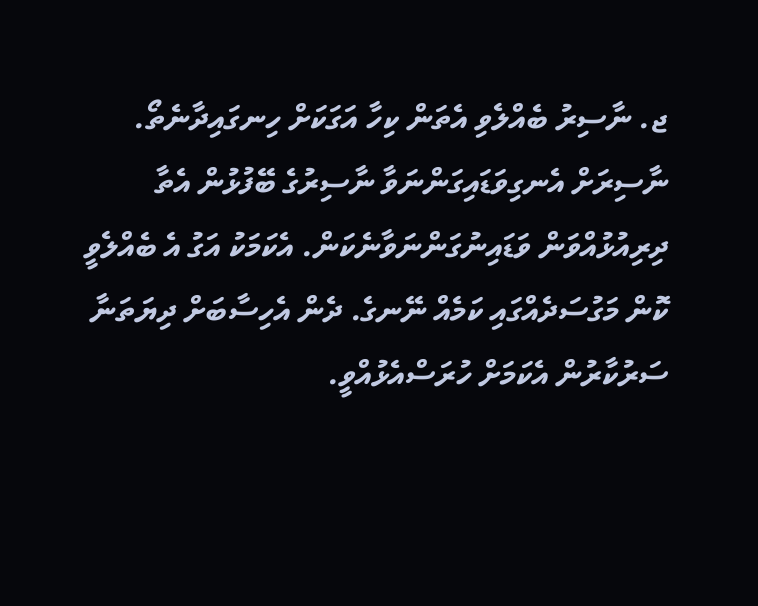ޖ. ނާސިރު ބެއްލެވި އެތަން ކިހާ އަގަކަށް ހިނގައިދާނެތޯ. ނާސިރަށް އެނގިވަޑައިގަންނަވާ ނާސިރުގެ ބޭފުޅުން އެތާ ދިރިއުޅުއްވަން ވަޑައިނުގަންނަވާނެކަން. އެކަމަކު އަގު އެ ބެއްލެވީ ކޮން މަގުސަދެއްގައި ކަމެއް ނޭނގެ. ދެން އެހިސާބަށް ދިޔަތަނާ ސަރުކާރުން އެކަމަށް ހުރަސްއެޅުއްވީ.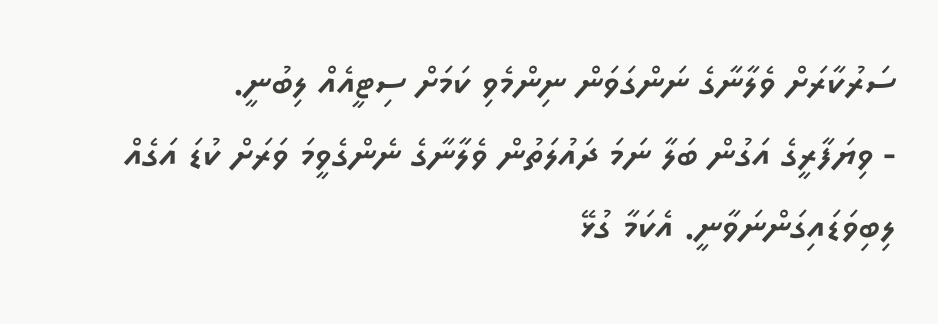ސަރުކާރަށް ވެލާނާގެ ނަންގަވަން ނިންމެވި ކަމަށް ސިޓީއެއް ލިބުނީ.
- ވިޔަފާރީގެ އަގުން ބަލާ ނަމަ ދައުލަތުން ވެލާނާގެ ނެންގެވީމަ ވަރަށް ކުޑަ އަގެއް ލިބިވަޑައިގަންނަވާނީ. އެކަމާ ގުޅޭ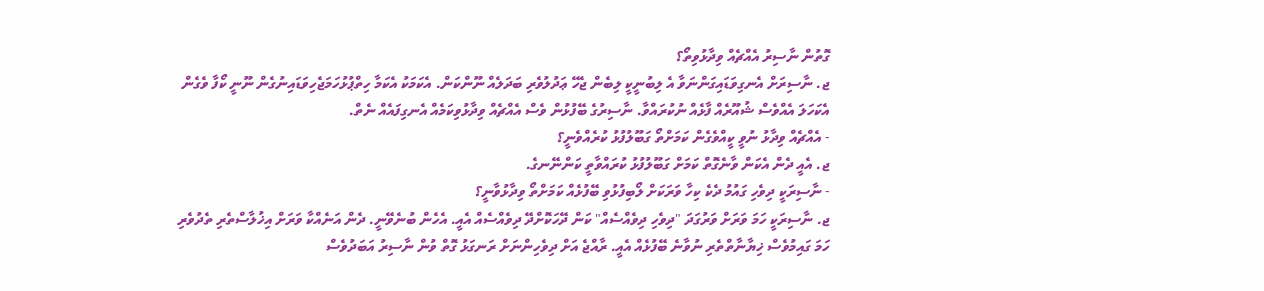ގޮތުން ނާސިރު އެއްޗެއް ވިދާޅުވިތޯ؟
ޖ. ނާސިރަށް އެނގިވަޑައިގަންނަވާ އެ ލިބުނީކީ ލިބެން ޖެހޭ ޢަދުލުވެރި ބަދަލެއް ނޫންކަން. އެކަމަކު އެކަމާ ހިތްޕުޅުހަމަޖެހިވަޑައިނުގެން ނޫނީ ކޯފާ ވެގެން އެކަހަލަ އެއްވެސް ޝުއޫރެއް ފާޅެއް ނުކުރައްވާ. ނާސިރުގެ ބޭފުޅުން ވެސް އެއްޗެއް ވިދާޅުވިކަމެއް އެނގިފައެއް ނެތް.
- އެއްޗެއް ވިދާޅު ނުވީ ކީއްވެގެން ކަމަށްތޯ ގަބޫލުފުޅު ކުރެއްވެނީ؟
ޖ. އެއީ ދެން އެކަން ވާނެގޮތް ކަމަށް ގަބޫލުފުޅު ކުރައްވާތީ ކަންނޭނގެ.
- ނާސިރަކީ ދިވެހި ގައުމު ދެކެ ކިހާ ވަރަކަށް ލޯބިފުޅުވި ބޭފުޅެއް ކަމަށްތޯ ވިދާޅުވާނީ؟
ޖ. ނާސިރަކީ ހަމަ ވަރަށް ވަރުގަދަ "ދިވެހި ދިވެއްސެއް" ކަން ދޭހަކޮށްދޭ ދިވެއްސެއް އެއީ. އެހެން ބުނެވޭނީ. ދެން އަނެއްކާ ވަރަށް އިޚުލާސްތެރި ތެދުވެރި ހަމަ ގައިމުވެސް ޚިޔާނާތްތެރި ނުވާނެ ބޭފުޅެއް އެއީ. ރާއްޖެ އަށް ދިވެހިންނަށް ރަނގަޅު ގޮތް ވުން ނާސިރު އަބަދުވެސް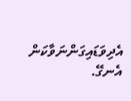އެދިވަޑައިގަންނަވާކަން އެނގޭ.